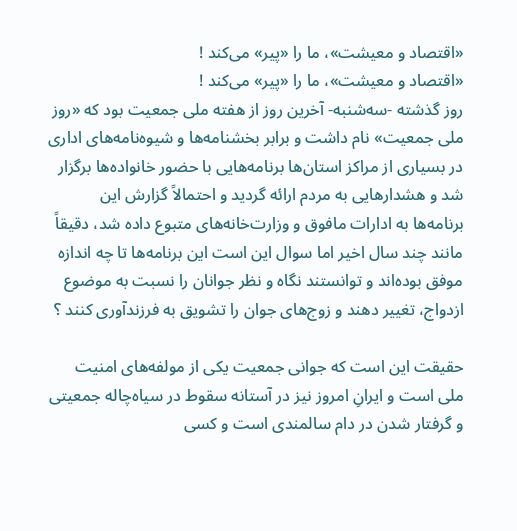«اقتصاد و معیشت»، ما را «پیر» می‌کند !
«اقتصاد و معیشت»، ما را «پیر» می‌کند !
روز گذشته -سه‌شنبه- آخرین روز از هفته ملی جمعیت بود که «روز ملی جمعیت» نام داشت و برابر بخشنامه‌ها و شیوه‌نامه‌های اداری در بسیاری از مراکز استان‌ها برنامه‌هایی با حضور خانواده‌ها برگزار شد و هشدارهایی به مردم ارائه گردید و احتمالاً گزارش این برنامه‌ها به ادارات مافوق و وزارت‌خانه‌های متبوع داده شد، دقیقاً مانند چند سال اخیر اما سوال این است این برنامه‌ها تا چه اندازه موفق بوده‌اند و توانستند نگاه و نظر جوانان را نسبت به موضوع ازدواج، تغییر دهند و زوج‌های جوان را تشویق به فرزندآوری کنند ؟

حقیقت این است که جوانی جمعیت یکی از مولفه‌های امنیت ملی است و ایرانِ امروز نیز در آستانه سقوط در سیاه‌چاله جمعیتی و گرفتار شدن در دام سالمندی است و کسی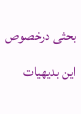بحثی درخصوص این بدیهیات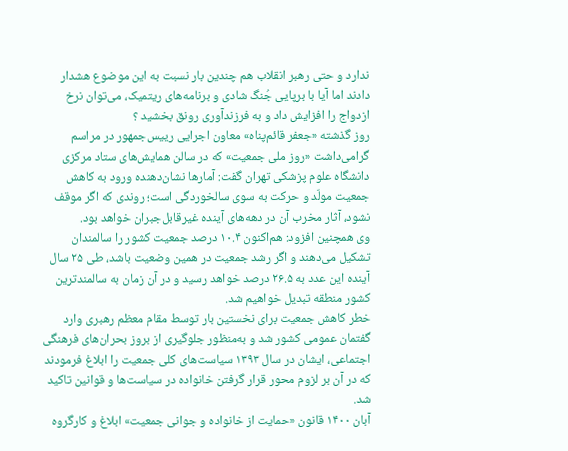ندارد و حتی رهبر انقلاب هم چندین بار نسبت به این موضوع هشدار دادند اما آیا با برپایی جُنگ شادی و برنامه‌های ریتمیک، می‌توان نرخ ازدواج را افزایش داد و به فرزندآوری رونق بخشید ؟
روز گذشته «جعفر قائم‌پناه» معاون اجرایی رییس‌جمهور در مراسم گرامی‌داشت «روز ملی جمعیت» که در سالن همایش‌های ستاد مرکزی دانشگاه علوم پزشکی تهران گفت: آمارها نشان‌دهنده ورود به کاهش جمعیت مولّد و حرکت به سوی سالخوردگی است؛ روندی که اگر موقف نشود، آثار مخرب آن در دهه‌های آینده غیرقابل‌جبران خواهد بود.
وی همچنین افزود: هم‌اکنون ۱۰.۴ درصد جمعیت کشور را سالمندان تشکیل می‌دهند و اگر رشد جمعیت در همین وضعیت باشد، طی ۲۵ سال آینده این عدد به ۲۶.۵ درصد خواهد رسید و در آن زمان به سالمندترین کشور منطقه تبدیل خواهیم شد.
خطر کاهش جمعیت برای نخستین بار توسط مقام معظم رهبری وارد گفتمان عمومی کشور شد و به‌منظور جلوگیری از بروز بحران‌های فرهنگی اجتماعی، ایشان در سال ۱۳۹۳ سیاست‌های کلی جمعیت را ابلاغ فرمودند که در آن بر لزوم محور قرار گرفتن خانواده در سیاست‌ها و قوانین تاکید شد.
آبان ۱۴۰۰ قانون «حمایت از خانواده و جوانی جمعیت» ابلاغ و کار‌گروه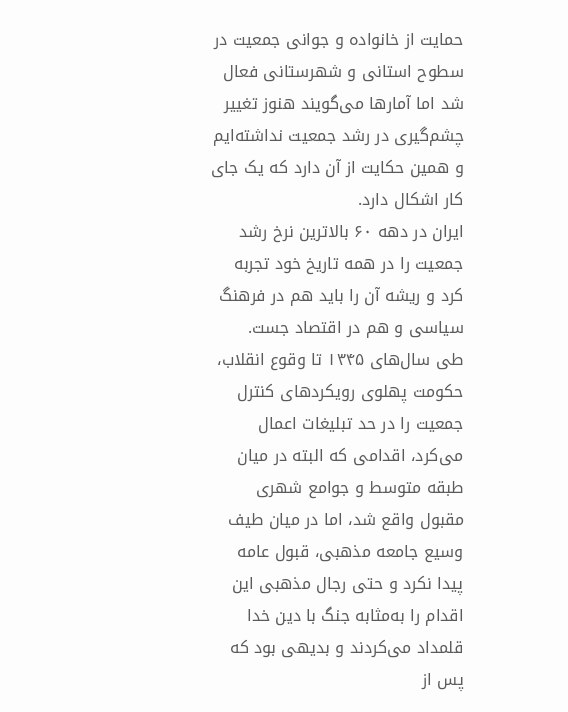حمایت از خانواده و جوانی جمعیت در سطوح استانی و شهرستانی فعال شد اما آمارها می‌گویند هنوز تغییر چشم‌گیری در رشد جمعیت نداشته‌ایم و همین حکایت از آن دارد که یک جای کار اشکال دارد.
ایران در دهه ۶۰ بالاترین نرخ رشد جمعیت را در همه تاریخ خود تجربه کرد و ریشه آن را باید هم در فرهنگ سیاسی و هم در اقتصاد جست.
طی سال‌های ۱۳۴۵ تا وقوع انقلاب، حکومت پهلوی رویکردهای کنترل جمعیت را در حد تبلیغات اعمال می‌کرد، اقدامی که البته در میان طبقه متوسط و جوامع شهری مقبول واقع شد، اما در میان طیف وسیع جامعه مذهبی، قبول عامه پیدا نکرد و حتی رجال مذهبی این اقدام را به‌مثابه جنگ با دین خدا قلمداد می‌کردند و بدیهی بود که پس از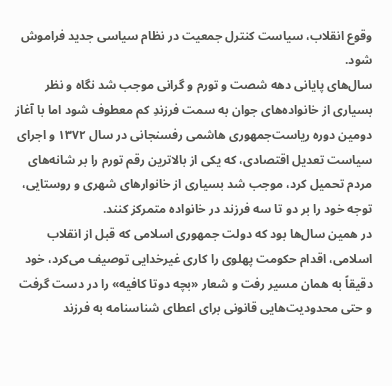وقوع انقلاب، سیاست کنترل جمعیت در نظام سیاسی جدید فراموش شود.
سال‌های پایانی دهه شصت و تورم و گرانی موجب شد نگاه و نظر بسیاری از خانواده‌های جوان به سمت فرزندِ کم معطوف شود اما با آغاز دومین دوره ریاست‌جمهوری هاشمی رفسنجانی در سال ۱۳۷۲ و اجرای سیاست تعدیل اقتصادی، که یکی از بالاترین رقم تورم را بر شانه‌های مردم تحمیل کرد، موجب شد بسیاری از خانوارهای شهری و روستایی، توجه خود را بر دو تا سه فرزند در خانواده متمرکز کنند.
در همین سال‌ها بود که دولت جمهوری اسلامی که قبل از انقلاب اسلامی، اقدام حکومت پهلوی را کاری غیرخدایی توصیف می‌کرد، خود دقیقاً به همان مسیر رفت و شعار «بچه دوتا کافیه» را در دست گرفت و حتی محدودیت‌هایی قانونی برای اعطای شناسنامه به فرزند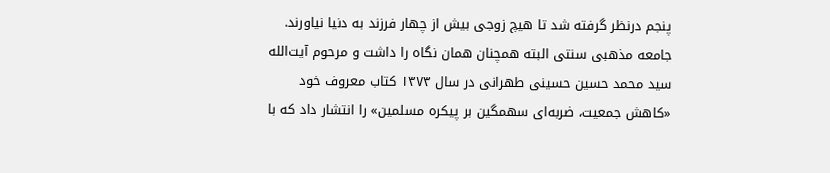پنجم درنظر گرفته شد تا هیچ زوجی بیش از چهار فرزند به دنیا نیاورند.
جامعه مذهبی سنتی البته همچنان همان نگاه را داشت و مرحوم آیت‌الله سید محمد حسین حسینی طهرانی در سال ۱۳۷۳ کتاب معروف خود «کاهش جمعیت، ضربه‌ای سهمگین بر پیکره مسلمین» را انتشار داد که با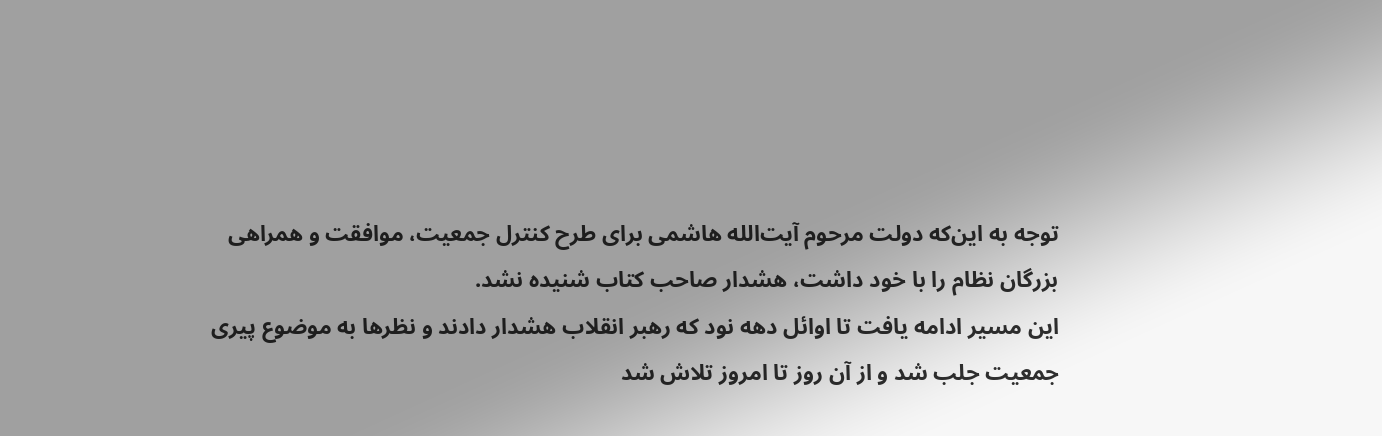توجه به این‌که دولت مرحوم آیت‌الله هاشمی برای طرح کنترل جمعیت، موافقت و همراهی بزرگان نظام را با خود داشت، هشدار صاحب کتاب شنیده نشد.
این مسیر ادامه یافت تا اوائل دهه نود که رهبر انقلاب هشدار دادند و نظرها به موضوع پیری جمعیت جلب شد و از آن روز تا امروز تلاش شد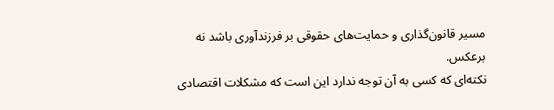مسیر قانون‌گذاری و حمایت‌های حقوقی بر فرزندآوری باشد نه برعکس.
نکته‌ای که کسی به آن توجه ندارد این است که مشکلات اقتصادی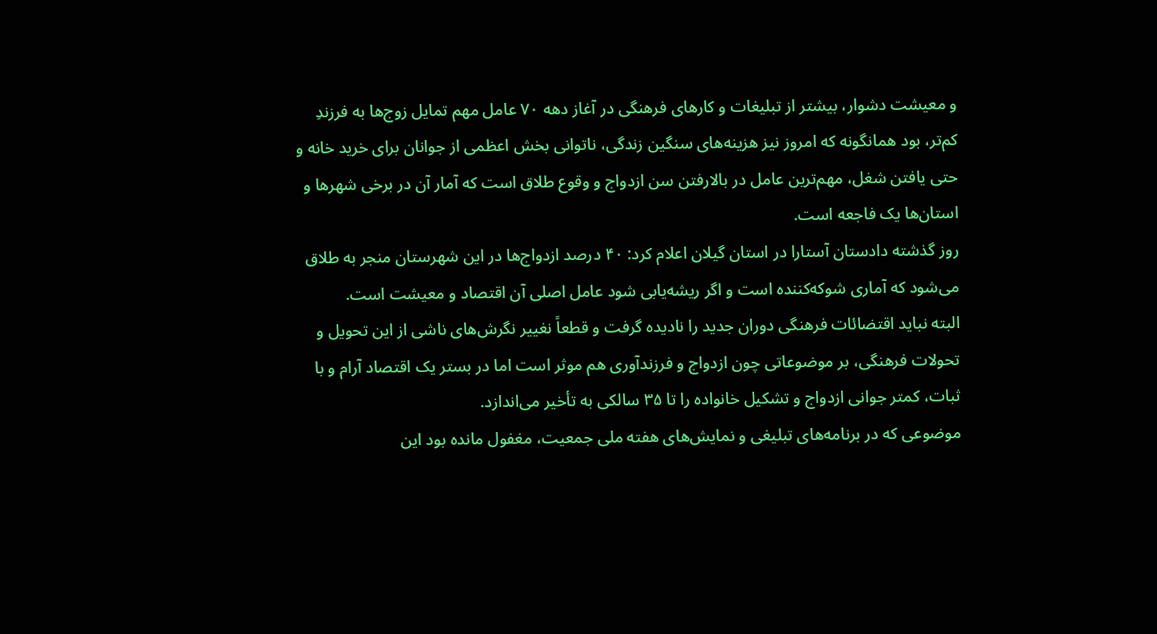و معیشت دشوار، بیشتر از تبلیغات و کارهای فرهنگی در آغاز دهه ۷۰ عامل مهم تمایل زوج‌ها به فرزندِ کم‌تر، بود همانگونه که امروز نیز هزینه‌های سنگین زندگی، ناتوانی بخش اعظمی از جوانان برای خرید خانه و حتی یافتن شغل، مهم‌ترین عامل در بالارفتن سن ازدواج و وقوع طلاق است که آمار آن در برخی شهرها و استان‌ها یک فاجعه است.
روز گذشته دادستان آستارا در استان گیلان اعلام کرد: ۴۰ درصد ازدواج‌ها در این شهرستان منجر به طلاق می‌شود که آماری شوکه‌کننده است و اگر ریشه‌یابی شود عامل اصلی آن اقتصاد و معیشت است.
البته نباید اقتضائات فرهنگی دوران جدید را نادیده گرفت و قطعاً نغییر نگرش‌های ناشی از این تحویل و تحولات فرهنگی، بر موضوعاتی چون ازدواج و فرزندآوری هم موثر است اما در بستر یک اقتصاد آرام و با ثبات، کمتر جوانی ازدواج و تشکیل خانواده را تا ۳۵ سالکی به تأخیر می‌اندازد.
موضوعی که در برنامه‌های تبلیغی و نمایش‌های هفته ملی جمعیت، مغفول مانده بود این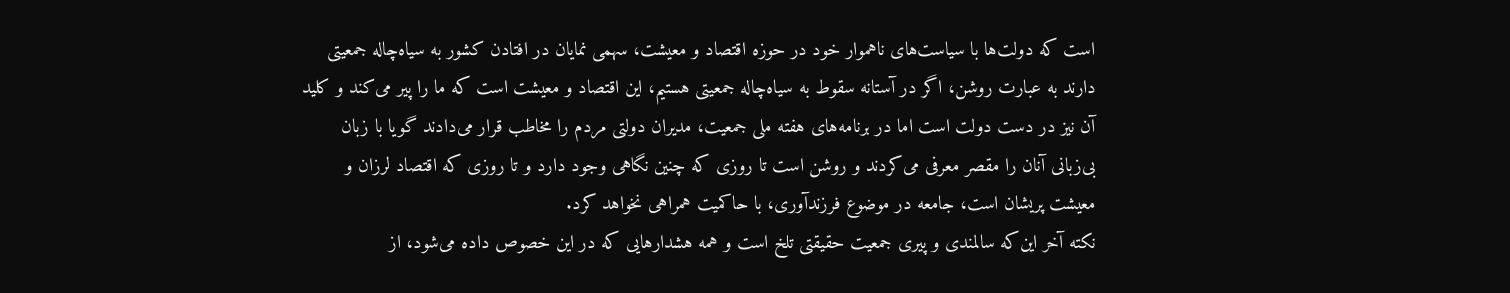است که دولت‌ها با سیاست‌های ناهموار خود در حوزه اقتصاد و معیشت، سهمی نمایان در افتادن کشور به سیاه‌چاله جمعیتی دارند به عبارت روشن، اگر در آستانه سقوط به سیاه‌چاله جمعیتی هستیم، این اقتصاد و معیشت است که ما را پیر می‌کند و کلید آن نیز در دست دولت است اما در برنامه‌های هفته ملی جمعیت، مدیران دولتی مردم را مخاطب قرار می‌دادند گویا با زبان بی‌زبانی آنان را مقصر معرفی می‌کردند و روشن است تا روزی که چنین نگاهی وجود دارد و تا روزی که اقتصاد لرزان و معیشت پریشان است، جامعه در موضوع فرزندآوری، با حاکمیت همراهی نخواهد کرد.
نکته آخر این‌که سالمندی و پیری جمعیت حقیقتی تلخ است و همه هشدارهایی که در این خصوص داده می‌شود، از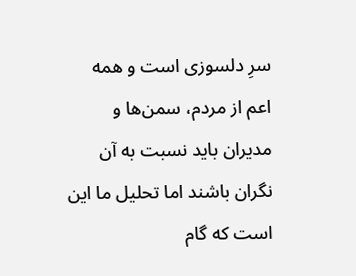سرِ دلسوزی است و همه اعم از مردم، سمن‌ها و مدیران باید نسبت به آن نگران باشند اما تحلیل ما این است که گام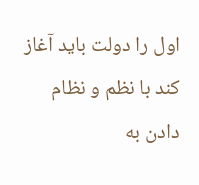اول را دولت باید آغاز کند با نظم و نظام دادن به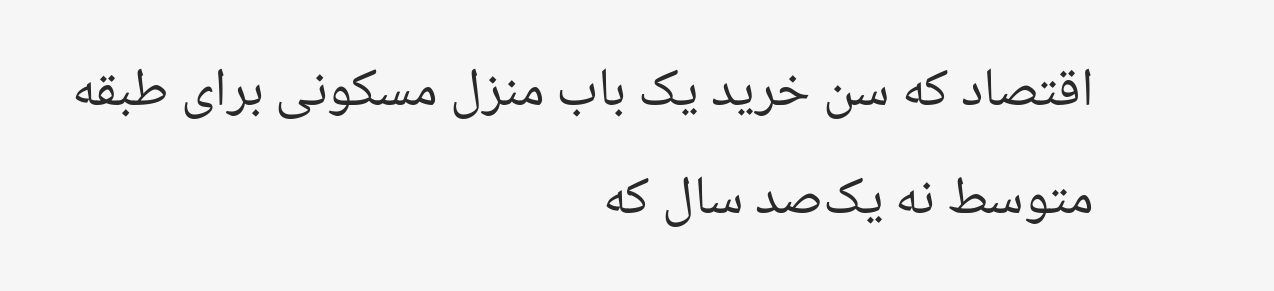اقتصاد که سن خرید یک باب منزل مسکونی برای طبقه متوسط نه یک‌صد سال که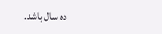ده سال باشد.